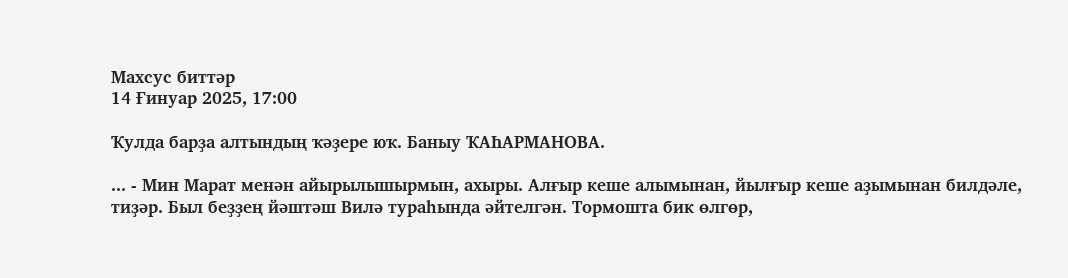Махсус биттәр
14 Ғинуар 2025, 17:00

Ҡулда барҙа алтындың ҡәҙере юҡ. Баныу ҠАҺАРМАНОВА.

... - Мин Марат менән айырылышырмын, ахыры. Алғыр кеше алымынан, йылғыр кеше аҙымынан билдәле, тиҙәр. Был беҙҙең йәштәш Вилә тураһында әйтелгән. Тормошта бик өлгөр,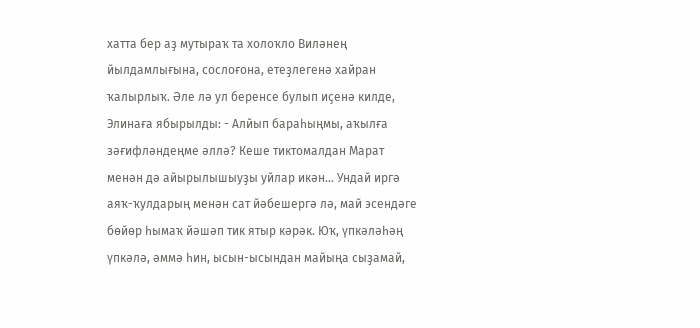хатта бер аҙ мутыраҡ та холоҡло Виләнең йылдамлығына, сослоғона, етеҙлегенә хайран ҡалырлыҡ. Әле лә ул беренсе булып иҫенә килде, Элинаға ябырылды: - Алйып бараһыңмы, аҡылға зәғифләндеңме әллә? Кеше тиктомалдан Марат менән дә айырылышыуҙы уйлар икән... Ундай иргә аяҡ-ҡулдарың менән сат йәбешергә лә, май эсендәге бөйөр һымаҡ йәшәп тик ятыр кәрәк. Юҡ, үпкәләһәң үпкәлә, әммә һин, ысын-ысындан майыңа сыҙамай,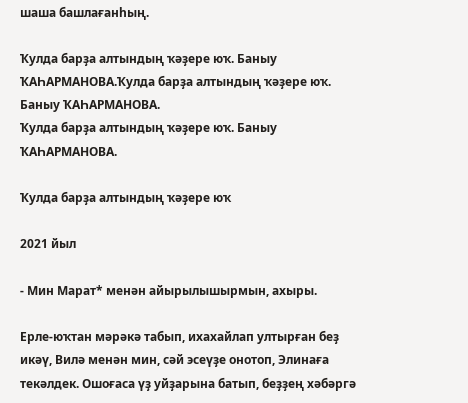шаша башлағанһың.

Ҡулда барҙа алтындың ҡәҙере юҡ. Баныу ҠАҺАРМАНОВА.Ҡулда барҙа алтындың ҡәҙере юҡ. Баныу ҠАҺАРМАНОВА.
Ҡулда барҙа алтындың ҡәҙере юҡ. Баныу ҠАҺАРМАНОВА.

Ҡулда барҙа алтындың ҡәҙере юҡ

2021 йыл

- Мин Марат* менән айырылышырмын, ахыры.

Ерле-юҡтан мәрәкә табып, ихахайлап ултырған беҙ икәү, Вилә менән мин, сәй эсеүҙе онотоп, Элинаға текәлдек. Ошоғаса үҙ уйҙарына батып, беҙҙең хәбәргә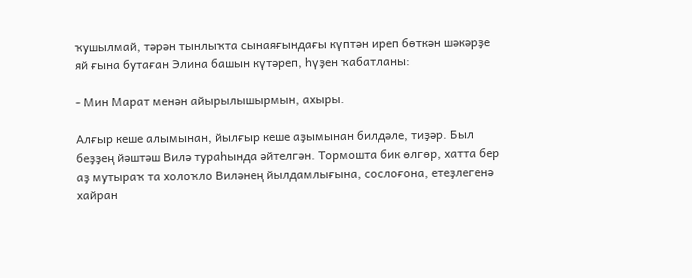ҡушылмай, тәрән тынлыҡта сынаяғындағы күптән иреп бөткән шәкәрҙе яй ғына бутаған Элина башын күтәреп, һүҙен ҡабатланы:

- Мин Марат менән айырылышырмын, ахыры.

Алғыр кеше алымынан, йылғыр кеше аҙымынан билдәле, тиҙәр. Был беҙҙең йәштәш Вилә тураһында әйтелгән. Тормошта бик өлгөр, хатта бер аҙ мутыраҡ та холоҡло Виләнең йылдамлығына, сослоғона, етеҙлегенә хайран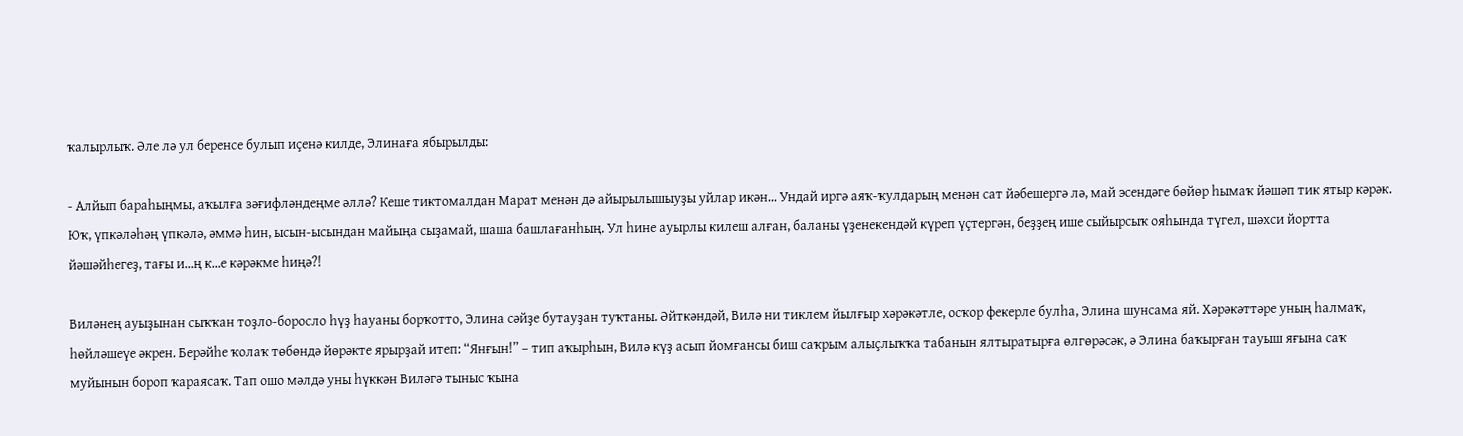ҡалырлыҡ. Әле лә ул беренсе булып иҫенә килде, Элинаға ябырылды:

- Алйып бараһыңмы, аҡылға зәғифләндеңме әллә? Кеше тиктомалдан Марат менән дә айырылышыуҙы уйлар икән... Ундай иргә аяҡ-ҡулдарың менән сат йәбешергә лә, май эсендәге бөйөр һымаҡ йәшәп тик ятыр кәрәк. Юҡ, үпкәләһәң үпкәлә, әммә һин, ысын-ысындан майыңа сыҙамай, шаша башлағанһың. Ул һине ауырлы килеш алған, баланы үҙенекендәй күреп үҫтергән, беҙҙең ише сыйырсыҡ ояһында түгел, шәхси йортта йәшәйһегеҙ, тағы и...ң к...е кәрәкме һиңә?!

Виләнең ауыҙынан сыҡҡан тоҙло-боросло һүҙ һауаны борҡотто, Элина сәйҙе бутауҙан туҡтаны. Әйткәндәй, Вилә ни тиклем йылғыр хәрәкәтле, осҡор фекерле булһа, Элина шунсама яй. Хәрәкәттәре уның һалмаҡ, һөйләшеүе әкрен. Берәйһе ҡолаҡ төбөндә йөрәкте ярырҙай итеп: “Янғын!” – тип аҡырһын, Вилә күҙ асып йомғансы биш саҡрым алыҫлыҡҡа табанын ялтыратырға өлгөрәсәк, ә Элина баҡырған тауыш яғына саҡ муйынын бороп ҡараясаҡ. Тап ошо мәлдә уны һүккән Виләгә тыныс ҡына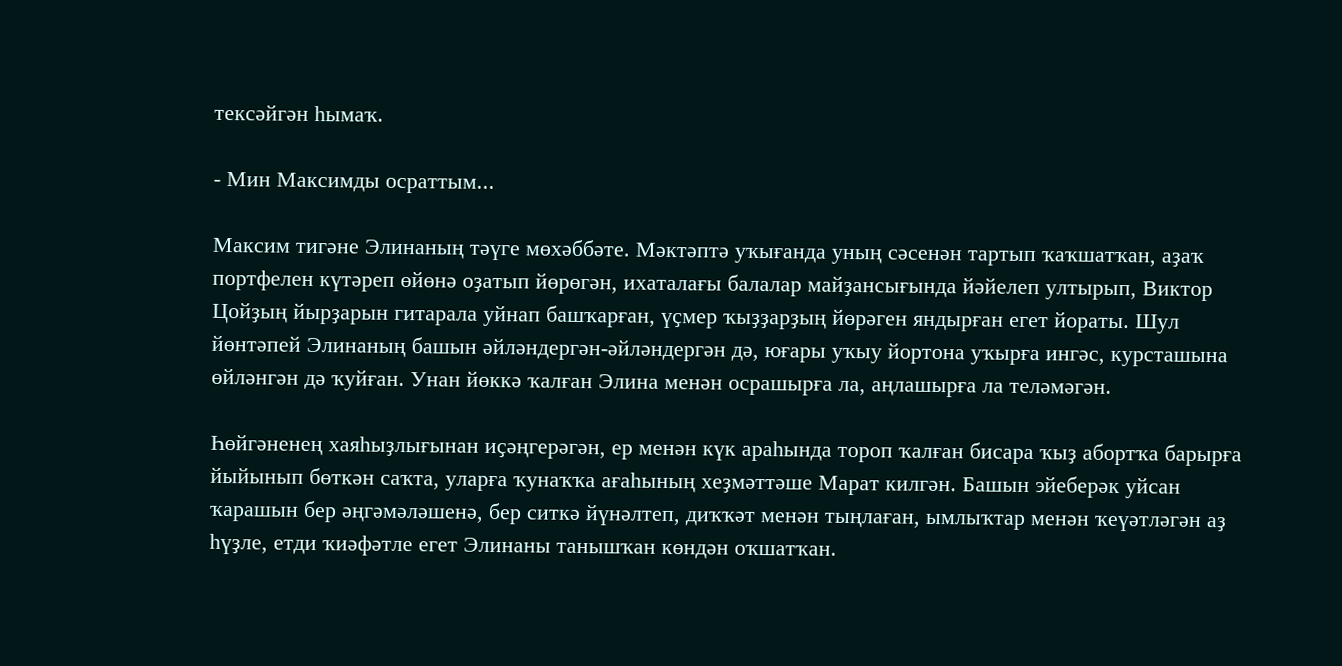тексәйгән һымаҡ.

- Мин Максимды осраттым...

Максим тигәне Элинаның тәүге мөхәббәте. Мәктәптә уҡығанда уның сәсенән тартып ҡаҡшатҡан, аҙаҡ портфелен күтәреп өйөнә оҙатып йөрөгән, ихаталағы балалар майҙансығында йәйелеп ултырып, Виктор Цойҙың йырҙарын гитарала уйнап башҡарған, үҫмер ҡыҙҙарҙың йөрәген яндырған егет йораты. Шул йөнтәпей Элинаның башын әйләндергән-әйләндергән дә, юғары уҡыу йортона уҡырға ингәс, курсташына өйләнгән дә ҡуйған. Унан йөккә ҡалған Элина менән осрашырға ла, аңлашырға ла теләмәгән.

Һөйгәненең хаяһыҙлығынан иҫәңгерәгән, ер менән күк араһында тороп ҡалған бисара ҡыҙ абортҡа барырға йыйынып бөткән саҡта, уларға ҡунаҡҡа ағаһының хеҙмәттәше Марат килгән. Башын эйеберәк уйсан ҡарашын бер әңгәмәләшенә, бер ситкә йүнәлтеп, диҡҡәт менән тыңлаған, ымлыҡтар менән ҡеүәтләгән аҙ һүҙле, етди ҡиәфәтле егет Элинаны танышҡан көндән оҡшатҡан.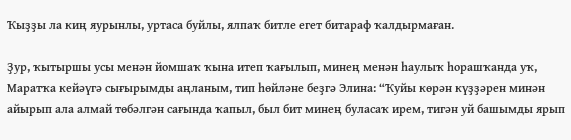Ҡыҙҙы ла киң яурынлы, уртаса буйлы, ялпаҡ битле егет битараф ҡалдырмаған.

Ҙур, ҡытыршы усы менән йомшаҡ ҡына итеп ҡағылып, минең менән һаулыҡ һорашҡанда уҡ, Маратҡа кейәүгә сығырымды аңланым, тип һөйләне беҙгә Элина: “Ҡуйы көрән күҙҙәрен минән айырып ала алмай төбәлгән сағында ҡапыл, был бит минең буласаҡ ирем, тигән уй башымды ярып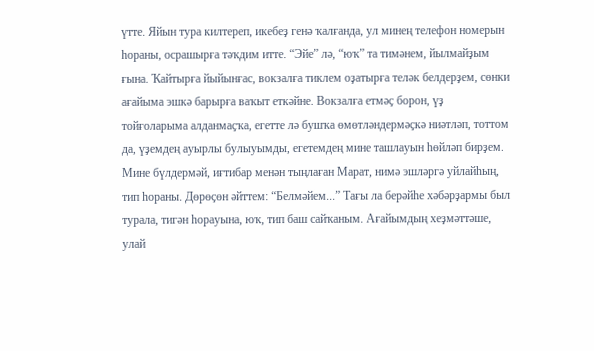үтте. Яйын тура килтереп, икебеҙ генә ҡалғанда, ул минең телефон номерын һораны, осрашырға тәҡдим итте. “Эйе” лә, “юҡ” та тимәнем, йылмайҙым ғына. Ҡайтырға йыйынғас, вокзалға тиклем оҙатырға теләк белдерҙем, сөнки ағайыма эшкә барырға ваҡыт еткәйне. Вокзалға етмәҫ борон, үҙ тойғоларыма алданмаҫҡа, егетте лә бушҡа өмөтләндермәҫкә ниәтләп, тоттом да, үҙемдең ауырлы булыуымды, егетемдең мине ташлауын һөйләп бирҙем. Мине бүлдермәй, иғтибар менән тыңлаған Марат, нимә эшләргә уйлайһың, тип һораны. Дөрөҫөн әйттем: “Белмәйем...” Тағы ла берәйһе хәбәрҙармы был турала, тигән һорауына, юҡ, тип баш сайҡаным. Ағайымдың хеҙмәттәше, улай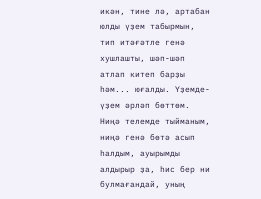икән, тине лә, артабан юлды үҙем табырмын, тип итәғәтле генә хушлашты, шәп-шәп атлап китеп барҙы һәм... юғалды. Үҙемде-үҙем әрләп бөттөм. Ниңә телемде тыйманым, ниңә генә бөтә асып һалдым, ауырымды алдырыр ҙа, һис бер ни булмағандай, уның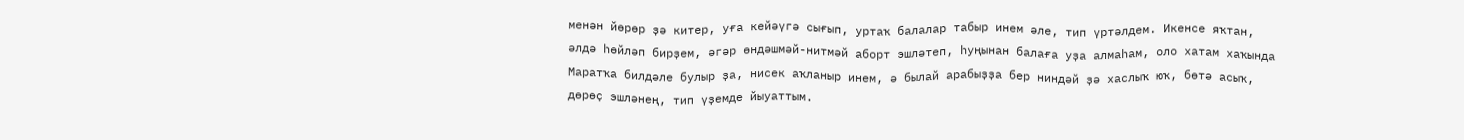менән йөрөр ҙә китер, уға кейәүгә сығып, уртаҡ балалар табыр инем әле, тип үртәлдем. Икенсе яҡтан, әлдә һөйләп бирҙем, әгәр өндәшмәй-нитмәй аборт эшләтеп, һуңынан балаға уҙа алмаһам, оло хатам хаҡында Маратҡа билдәле булыр ҙа, нисек аҡланыр инем, ә былай арабыҙҙа бер ниндәй ҙә хаслыҡ юҡ, бөтә асыҡ, дөрөҫ эшләнең, тип үҙемде йыуаттым.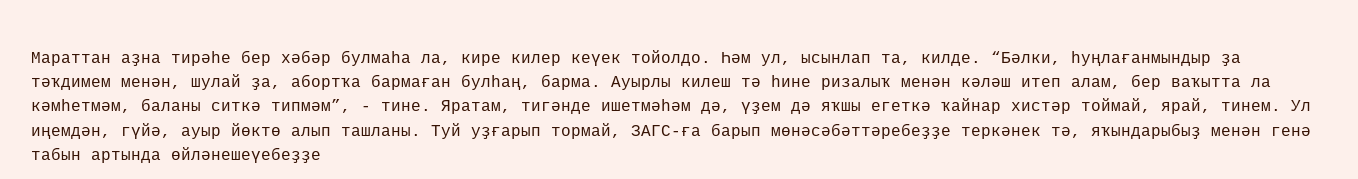Мараттан аҙна тирәһе бер хәбәр булмаһа ла, кире килер кеүек тойолдо. Һәм ул, ысынлап та, килде. “Бәлки, һуңлағанмындыр ҙа тәҡдимем менән, шулай ҙа, абортҡа бармаған булһаң, барма. Ауырлы килеш тә һине ризалыҡ менән кәләш итеп алам, бер ваҡытта ла кәмһетмәм, баланы ситкә типмәм”, - тине. Яратам, тигәнде ишетмәһәм дә, үҙем дә яҡшы егеткә ҡайнар хистәр тоймай, ярай, тинем. Ул иңемдән, гүйә, ауыр йөктө алып ташланы. Туй уҙғарып тормай, ЗАГС-ға барып мөнәсәбәттәребеҙҙе теркәнек тә, яҡындарыбыҙ менән генә табын артында өйләнешеүебеҙҙе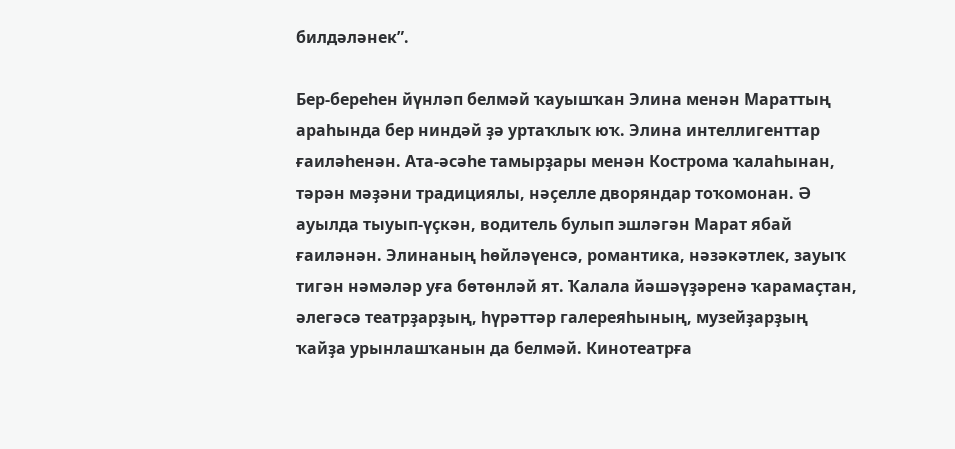билдәләнек”.

Бер-береһен йүнләп белмәй ҡауышҡан Элина менән Мараттың араһында бер ниндәй ҙә уртаҡлыҡ юҡ. Элина интеллигенттар ғаиләһенән. Ата-әсәһе тамырҙары менән Кострома ҡалаһынан, тәрән мәҙәни традициялы, нәҫелле дворяндар тоҡомонан. Ә ауылда тыуып-үҫкән, водитель булып эшләгән Марат ябай ғаиләнән. Элинаның һөйләүенсә, романтика, нәзәкәтлек, зауыҡ тигән нәмәләр уға бөтөнләй ят. Ҡалала йәшәүҙәренә ҡарамаҫтан, әлегәсә театрҙарҙың, һүрәттәр галереяһының, музейҙарҙың ҡайҙа урынлашҡанын да белмәй. Кинотеатрға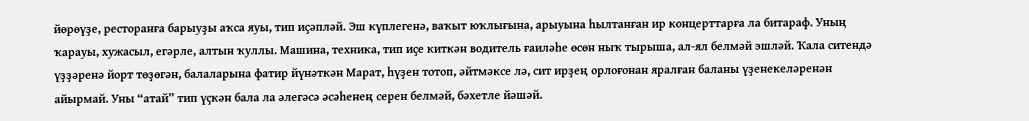йөрөүҙе, ресторанға барыуҙы аҡса яуы, тип иҫәпләй. Эш күплегенә, ваҡыт юҡлығына, арыуына һылтанған ир концерттарға ла битараф. Уның ҡарауы, хужасыл, егәрле, алтын ҡуллы. Машина, техника, тип иҫе киткән водитель ғаиләһе өсөн ныҡ тырыша, ал-ял белмәй эшләй. Ҡала ситендә үҙҙәренә йорт төҙөгән, балаларына фатир йүнәткән Марат, һүҙен тотоп, әйтмәксе лә, сит ирҙең орлоғонан яралған баланы үҙенекеләренән айырмай. Уны “атай” тип үҫкән бала ла әлегәсә әсәһенең серен белмәй, бәхетле йәшәй.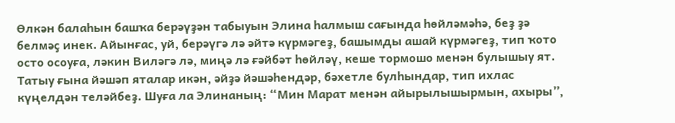Өлкән балаһын башҡа берәүҙән табыуын Элина һалмыш сағында һөйләмәһә, беҙ ҙә белмәҫ инек. Айынғас, уй, берәүгә лә әйтә күрмәгеҙ, башымды ашай күрмәгеҙ, тип ҡото осто осоуға, ләкин Виләгә лә, миңә лә ғәйбәт һөйләү, кеше тормошо менән булышыу ят. Татыу ғына йәшәп яталар икән, әйҙә йәшәһендәр, бәхетле булһындар, тип ихлас күңелдән теләйбеҙ. Шуға ла Элинаның: “Мин Марат менән айырылышырмын, ахыры”,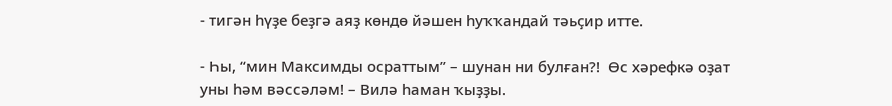- тигән һүҙе беҙгә аяҙ көндө йәшен һуҡҡандай тәьҫир итте.

- Һы, “мин Максимды осраттым” – шунан ни булған?!  Өс хәрефкә оҙат уны һәм вәссәләм! – Вилә һаман ҡыҙҙы.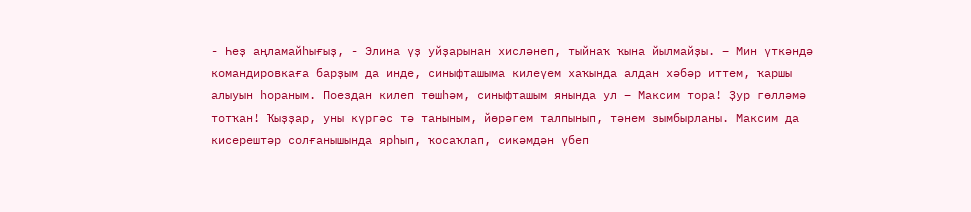- Һеҙ аңламайһығыҙ, - Элина үҙ уйҙарынан хисләнеп, тыйнаҡ ҡына йылмайҙы. – Мин үткәндә командировкаға барҙым да инде, синыфташыма килеүем хаҡында алдан хәбәр иттем, ҡаршы алыуын һораным. Поездан килеп төшһәм, синыфташым янында ул – Максим тора! Ҙур гөлләмә тотҡан! Ҡыҙҙар, уны күргәс тә таныным, йөрәгем талпынып, тәнем зымбырланы. Максим да кисерештәр солғанышында ярһып, ҡосаҡлап, сикәмдән үбеп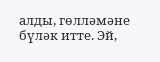алды, гөлләмәне бүләк итте. Эй,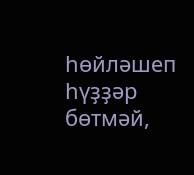һөйләшеп һүҙҙәр бөтмәй,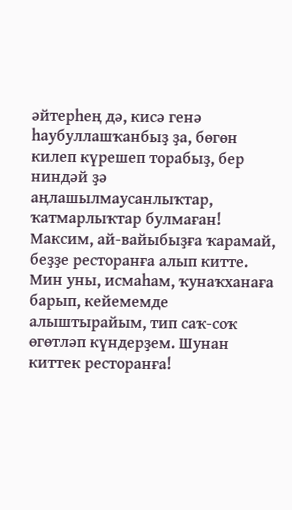әйтерһең дә, кисә генә һаубуллашҡанбыҙ ҙа, бөгөн килеп күрешеп торабыҙ, бер ниндәй ҙә аңлашылмаусанлыҡтар, ҡатмарлыҡтар булмаған!  Максим, ай-вайыбыҙға ҡарамай, беҙҙе ресторанға алып китте. Мин уны, исмаһам, ҡунаҡханаға барып, кейемемде алыштырайым, тип саҡ-соҡ өгөтләп күндерҙем. Шунан киттек ресторанға!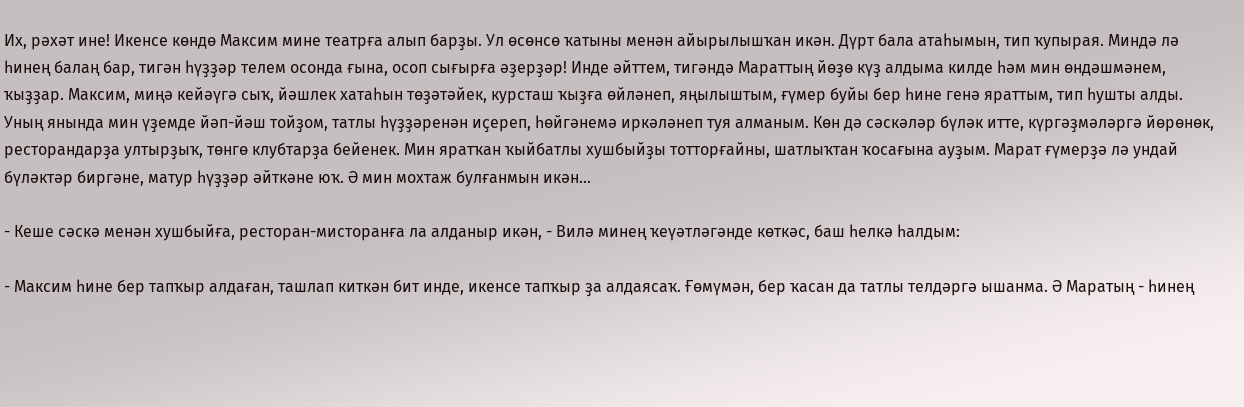Их, рәхәт ине! Икенсе көндө Максим мине театрға алып барҙы. Ул өсөнсө ҡатыны менән айырылышҡан икән. Дүрт бала атаһымын, тип ҡупырая. Миндә лә һинең балаң бар, тигән һүҙҙәр телем осонда ғына, осоп сығырға әҙерҙәр! Инде әйттем, тигәндә Мараттың йөҙө күҙ алдыма килде һәм мин өндәшмәнем, ҡыҙҙар. Максим, миңә кейәүгә сыҡ, йәшлек хатаһын төҙәтәйек, курсташ ҡыҙға өйләнеп, яңылыштым, ғүмер буйы бер һине генә яраттым, тип һушты алды. Уның янында мин үҙемде йәп-йәш тойҙом, татлы һүҙҙәренән иҫереп, һөйгәнемә иркәләнеп туя алманым. Көн дә сәскәләр бүләк итте, күргәҙмәләргә йөрөнөк, ресторандарҙа ултырҙыҡ, төнгө клубтарҙа бейенек. Мин яратҡан ҡыйбатлы хушбыйҙы тотторғайны, шатлыҡтан ҡосағына ауҙым. Марат ғүмерҙә лә ундай бүләктәр биргәне, матур һүҙҙәр әйткәне юҡ. Ә мин мохтаж булғанмын икән...

- Кеше сәскә менән хушбыйға, ресторан-мисторанға ла алданыр икән, - Вилә минең ҡеүәтләгәнде көткәс, баш һелкә һалдым:

- Максим һине бер тапҡыр алдаған, ташлап киткән бит инде, икенсе тапҡыр ҙа алдаясаҡ. Ғөмүмән, бер ҡасан да татлы телдәргә ышанма. Ә Маратың - һинең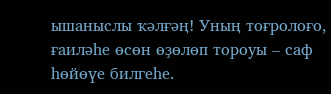ышаныслы ҡәлғәң! Уның тоғролоғо, ғаиләһе өсөн өҙөлөп тороуы – саф һөйөүе билгеһе.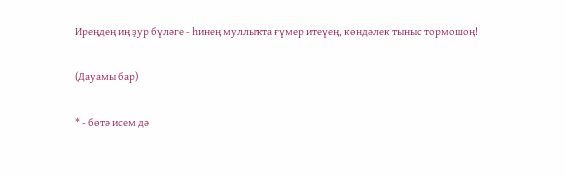Иреңдең иң ҙур бүләге - һинең муллыҡта ғүмер итеүең, көндәлек тыныс тормошоң!

(Дауамы бар)

* - бөтә исем дә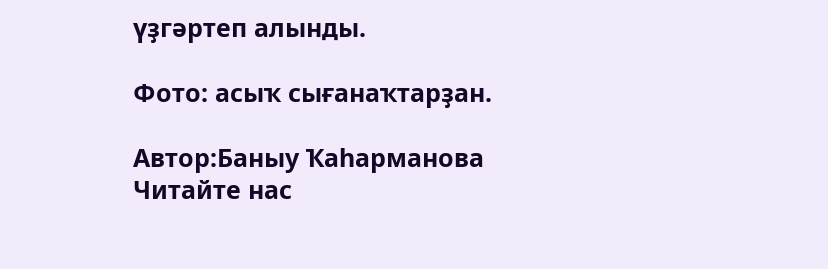үҙгәртеп алынды.

Фото: асыҡ сығанаҡтарҙан.

Автор:Баныу Ҡаһарманова
Читайте нас